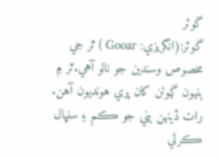گوئر
گوئر:(انگريزي: Gooar ) ٿر جي مخصوص وسندين جو نالو آهي.ٿر ۾ ٻنيون ڳوٺن کان پري هونديون آهن. رات ڏينهن ٻني جو ڪم ۽ سنڀال ڪرڻي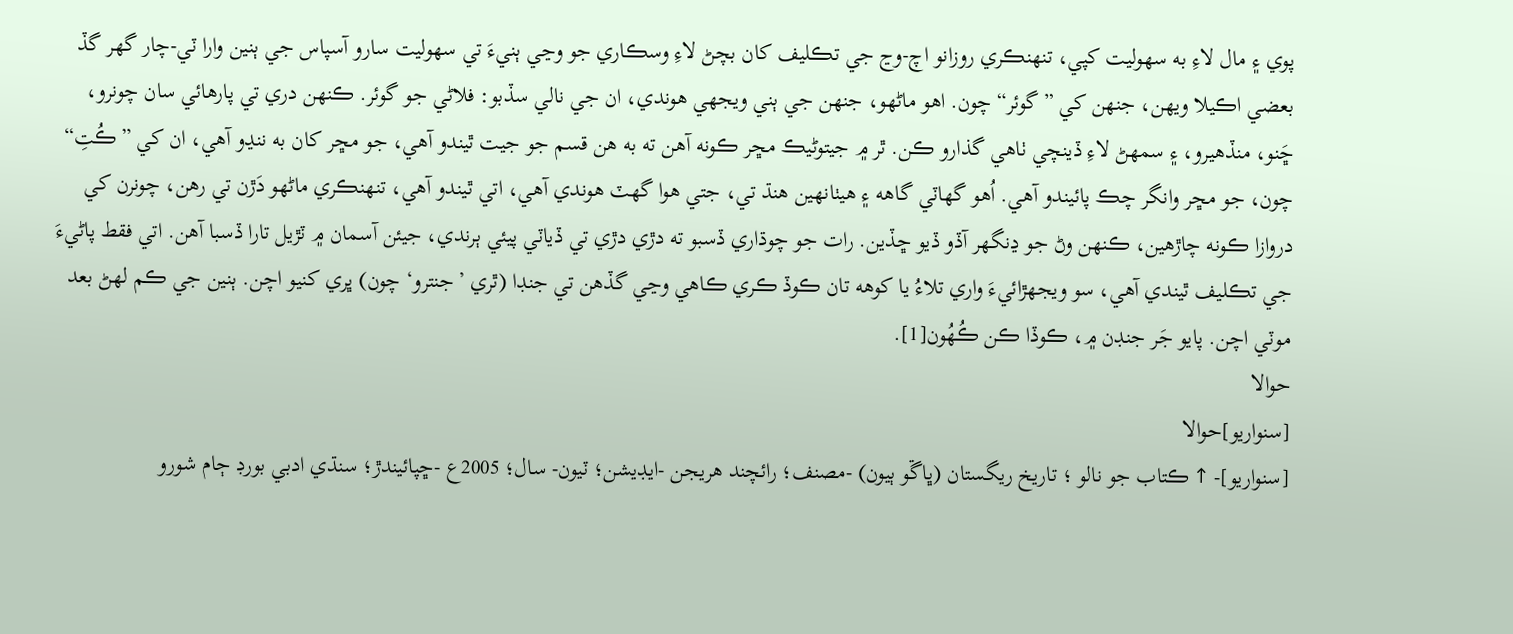پوي ۽ مال لاءِ به سهوليت کپي، تنهنڪري روزانو اچ-وڃ جي تڪليف کان بچڻ لاءِ وسڪاري جو وڃي ٻنيءَ تي سهوليت سارو آسپاس جي ٻنين وارا ٽي-چار گهر گڏ بعضي اڪيلا ويهن، جنهن کي ”گوئر“ چون. اهو ماڻهو، جنهن جي ٻني ويجهي هوندي، ان جي نالي سڏبو: فلاڻي جو گوئر. ڪنهن دري تي پارهائي سان چونرو، ڇَنو، منڏهيرو، ۽ سمهڻ لاءِ ڏينچي ٺاهي گذارو ڪن. ٿر ۾ جيتوڻيڪ مڇر ڪونه آهن ته به هن قسم جو جيت ٿيندو آهي، جو مڇر کان به ننڍو آهي، ان کي ”ڪُتِ“ چون، جو مڇر وانگر چڪ پائيندو آهي. اُهو گهاٽي گاهه ۽ هيٺانهين هنڌ تي، جتي هوا گهٽ هوندي آهي، اتي ٿيندو آهي، تنهنڪري ماڻهو دَڙن تي رهن، چونرن کي دروازا ڪونه چاڙهين، ڪنهن وڻ جو ڍنگهر آڏو ڏيو ڇڏين. رات جو چوڌاري ڏسبو ته دڙي دڙي تي ڏياٽي پيئي ٻرندي، جيئن آسمان ۾ ٽڙيل تارا ڏسبا آهن. اتي فقط پاڻيءَ جي تڪليف ٿيندي آهي، سو ويجهڙائيءَ واري تلاءُ يا کوهه تان ڪوڏ ڪري ڪاهي وڃي گڏهن تي جنڊا (ٿري ’جنترو‘ چون) ڀري کنيو اچن. ٻنين جي ڪم لهڻ بعد موٽي اچن. پايو جَر جنڊن ۾، ڪوڏا ڪن ڪُهُون[1].
حوالا
[سنواريو]حوالا
[سنواريو]- ↑ ڪتاب جو نالو ؛ تاريخ ريگستان (ڀاڱو ٻيون) -مصنف؛ رائچند هريجن -ايڊيشن؛ ٽيون- سال؛ 2005ع -ڇپائيندڙ؛ سنڌي ادبي بورڊ ڄام شورو